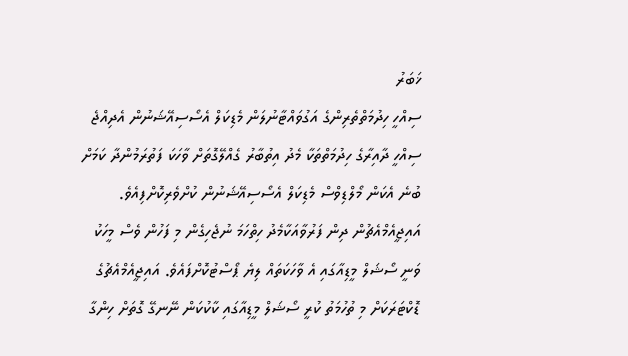ޚަބަރު
ސިއްހީ ހިދުމަތްތެރިންގެ އަގުވައްޓާނުލަން މެޑިކަލް އެސޯސިއޭޝަނުން އެދިއްޖެ
ސިއްހީ ދާއިރާގެ ހިދުމަތްތަކާ މެދު އިތުބާރު ގެއްލޭގޮތަށް ވާހަކަ ފަތުރަމުންދާ ކަމަށް ބުނެ އެކަން މޯލްޑިވްސް މެޑިކަލް އެސޯސިއޭޝަނުން ކުށްވެރިކޮށްފިއެވެ.
އައިޖީއެމްއެޗުން ދިން ފަރުވާއަކާމެދު ހިތްހަމަ ނުޖެހިގެން މި ފަހުން ވެސް މީހަކު ވަނީ ސޯޝަލް މީޑިއާގައި އެ ވާހަކަތައް ލިޔެ ޕޯސްޓުކޮށްފައެވެ. އައިޖީއެމްއެޗުގެ ޑޮކްޓަރަކަށް މި ތުހުމަތު ކުރީ ސޯޝަލް މީޑިއާގައި ކާކުކަން ނޭނގޭ ގޮތަށް ހިންގާ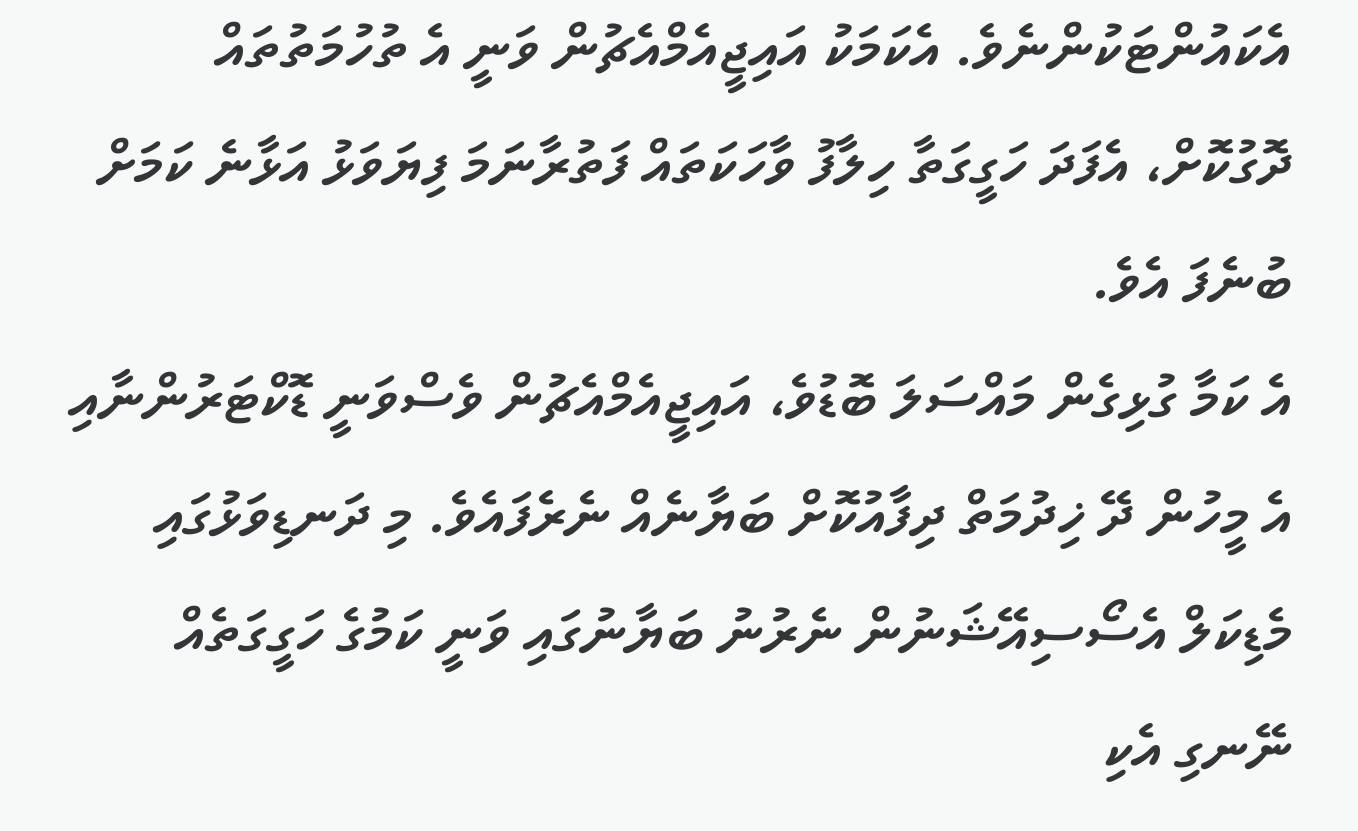އެކައުންޓަކުންނެވެ. އެކަމަކު އައިޖީއެމްއެޗުން ވަނީ އެ ތުހުމަތުތައް ދޮގުކޮށް، އެފަދަ ހަގީގަތާ ހިލާފު ވާހަކަތައް ފަތުރާނަމަ ފިޔަވަޅު އަޅާނެ ކަމަށް ބުނެފަ އެވެ.
އެ ކަމާ ގުޅިގެން މައްސަލަ ބޮޑުވެ، އައިޖީއެމްއެޗުން ވެސްވަނީ ޑޮކްޓަރުންނާއި އެ މީހުން ދޭ ޚިދުމަތް ދިފާއުކޮށް ބަޔާނެއް ނެރެފައެވެ. މި ދަނޑިވަޅުގައި މެޑިކަލް އެސޯސިއޭޝަނުން ނެރުނު ބަޔާނުގައި ވަނީ ކަމުގެ ހަގީގަތެއް ނޭނގި އެކި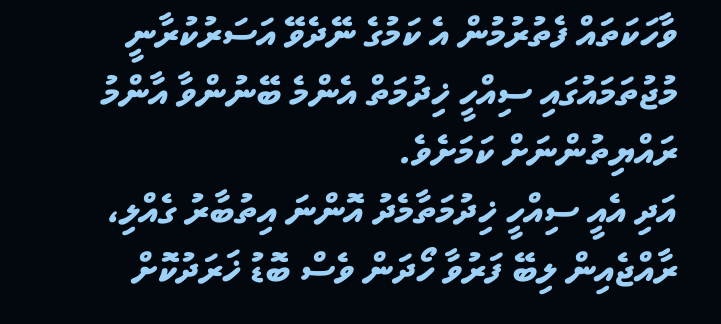ވާހަކަތައް ފެތުރުމުން އެ ކަމުގެ ނޭދެވޭ އަސަރުކުރާނީ މުޖުތަމައުގައި ސިއްހީ ޚިދުމަތް އެންމެ ބޭނުންވާ އާންމު ރައްޔިތުންނަށް ކަމަށެވެ.
އަދި އެއީ ސިއްހީ ޚިދުމަތާމެދު އޮންނަ އިތުބާރު ގެއްލި، ރާއްޖެއިން ލިބޭ ފަރުވާ ހޯދަން ވެސް ބޮޑު ޚަރަދުކޮށް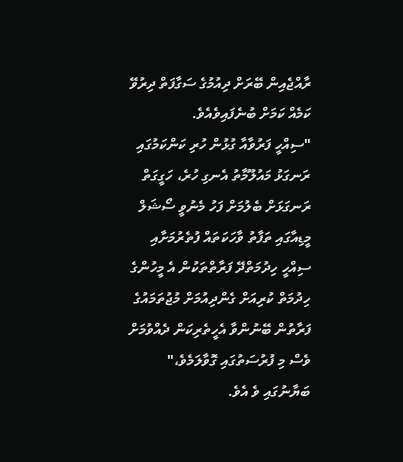ރާއްޖެއިން ބޭރަށް ދިއުމުގެ ސަގާފަތް ދިރުވޭ ކަމެއް ކަމަށް ބުނެފައިވެއެވެ.
"ސިއްހީ ފަރުވާއާ ގުޅުން ހުރި ކަންކަމުގައި ރަނގަޅު މައުލޫމާތު އެނގި ހުރެ، ހަގީގަތް ރަނގަޅަށް ބެލުމަށް ފަހު މެނުވީ ސޯޝަލް މީޑިއާގައި ތަފާތު ވާހަކަތައް ފުތެރުމަށާއި ސިއްހީ ހިދުމަތްދޭ ފަރާތްތަކުން އެ މީހުންގެ ހިދުމަތް ކުރިއަށް ގެންދިއުމަށް މުޖުތަމައުގެ ފަރާތުން ބޭނުންވާ އެހީތެރިކަން ދެއްވުމަށް ވެސް މި ފުރުސަތުގައި ގޮވާލަމެވެ،" ބަޔާނުގައި ވެ އެވެ.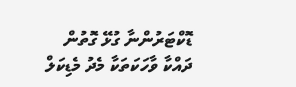ޑޮކްޓަރުންނާ ގުޅޭ ގޮތުން ދައްކާ ވާހަކަތަކާ މެދު މެޑިކަލް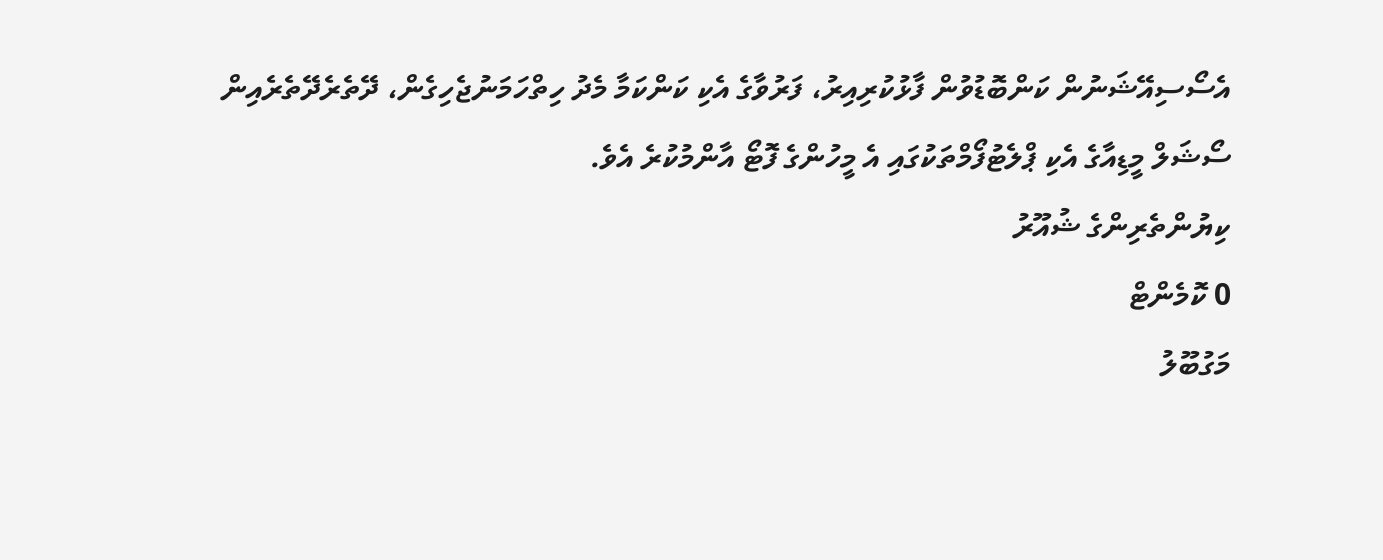އެސޯސިއޭޝަނުން ކަންބޮޑުވުން ފާޅުކުރިއިރު، ފަރުވާގެ އެކި ކަންކަމާ މެދު ހިތްހަމަނުޖެހިގެން، ދޭތެރެދޭތެރެއިން ސޯޝަލް މީޑިއާގެ އެކި ޕްލެޓުފޯމްތަކުގައި އެ މީހުންގެ ފޮޓޯ އާންމުކުރެ އެވެ.
ކިޔުންތެރިންގެ ޝުއޫރު
0 ކޮމެންޓް
މަގުބޫލު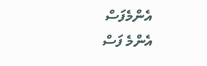އެންމެފަސް
އެންމެ ފަސް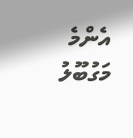އެންމެ މަގުބޫލު